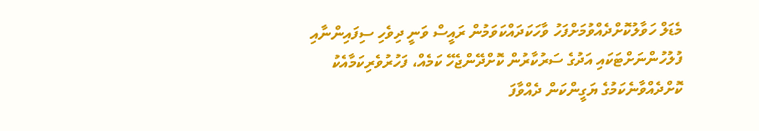މެޑަލް ހަވާލުކޮށްދެއްވުމަށްފަހު ވާހަކަދައްކަވަމުން ރައީސް ވަނީ ދިވެހި ސިފައިންނާއި ފުލުހުންނަށްޓަކައި އަދުގެ ސަރުކާރުން ކޮށްދޭންޖެހޭ ކަމެއް، ފަހުރުވެރިކަމާއެކު ކޮށްދެއްވާނެކަމުގެ ޔަގީންކަން ދެއްވާފަ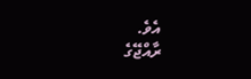އެވެ.
ރާއްޖޭގެ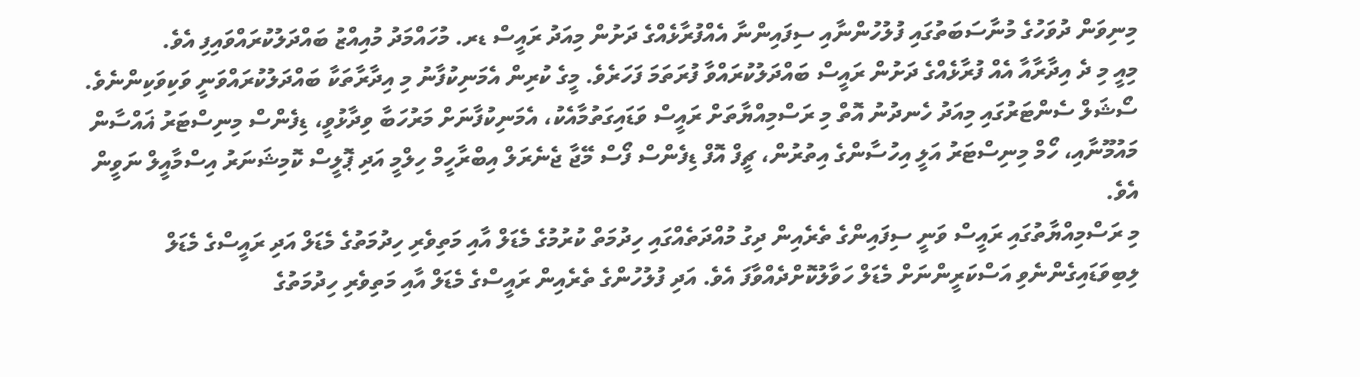މިނިވަން ދުވަހުގެ މުނާސަބަތުގައި ފުލުހުންނާއި ސިފައިންނާ އެއްފުރާޅެއްގެ ދަށުން މިއަދު ރައީސް ޑރ. މުހައްމަދު މުއިއްޒު ބައްދަލުކުރައްވައިފި އެވެ.
މިއީ މި ދެ އިދާރާއާ އެއް ފުރާޅެއްގެ ދަށުން ރައީސް ބައްދަލުކުރައްވާ ފުރަތަމަ ފަހަރެވެ. މީގެ ކުރިން އެމަނިކުފާނު މި އިދާރާތަކާ ބައްދަލުކުރައްވަނީ ވަކިވަކިންނެވެ.
ސޯޝަލް ސެންޓަރުގައި މިއަދު ހެނދުނު އޮތް މި ރަސްމިއްޔާތަށް ރައީސް ވަޑައިގަތުމާއެކު، އެމަނިކުފާނަށް މަރުހަބާ ވިދާޅުވީ، ޑިފެންސް މިނިސްޓަރު ޣައްސާން މައުމޫނާއި، ހޯމް މިނިސްޓަރު އަލީ އިހުސާންގެ އިތުރުން، ޗީފް އޮފް ޑިފެންސް ފޯސް މޭޖާ ޖެނެރަލް އިބްރާހީމް ހިލްމީ އަދި ޕޮލީސް ކޮމިޝަނަރު އިސްމާއީލް ނަވީން އެވެ.
މި ރަސްމިއްޔާތުގައި ރައީސް ވަނީ ސިފައިންގެ ތެރެއިން ދިގު މުއްދަތެއްގައި ހިދުމަތް ކުރުމުގެ މެޑަލް އާއި މަތިވެރި ހިދުމަތުގެ މެޑަލް އަދި ރައީސްގެ މެޑަލް ލިބިވަޑައިގެންނެވި އަސްކަރީންނަށް މެޑަލް ހަވާލުކޮށްދެއްވާފަ އެވެ. އަދި ފުލުހުންގެ ތެރެއިން ރައީސްގެ މެޑަލް އާއި މަތިވެރި ހިދުމަތުގެ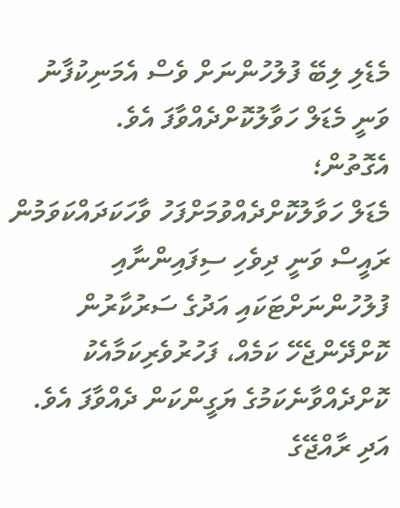މެޑެލި ލިބޭ ފުލުހުންނަށް ވެސް އެމަނިކުފާނު ވަނީ މެޑަލް ހަވާލުކޮށްދެއްވާފަ އެވެ.
އެގޮތުން؛
މެޑަލް ހަވާލުކޮށްދެއްވުމަށްފަހު ވާހަކަދައްކަވަމުން ރައީސް ވަނީ ދިވެހި ސިފައިންނާއި ފުލުހުންނަށްޓަކައި އަދުގެ ސަރުކާރުން ކޮށްދޭންޖެހޭ ކަމެއް، ފަހުރުވެރިކަމާއެކު ކޮށްދެއްވާނެކަމުގެ ޔަގީންކަން ދެއްވާފަ އެވެ. އަދި ރާއްޖޭގެ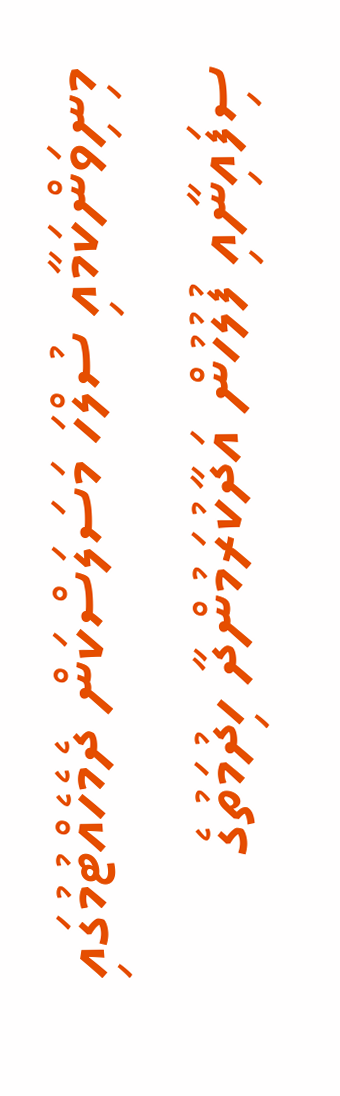މިނިވަންކަމާއި ސުލްހަ މަސަލަސްކަން ދެމެހެއްޓުމުގައި ސިފައިނާއި ފުލުހުން އަދާކުރަމުންދާ ހިދުމަތުގެ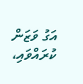އަގު ވަޒަން ކުރައްވައި،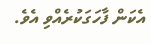އެކަން ފާހަގަކުރެއްވި އެވެ.